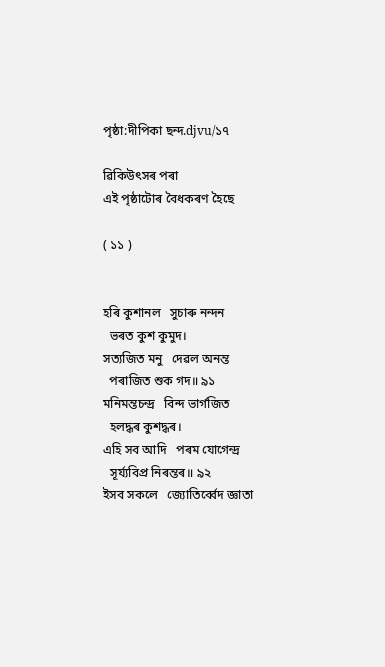পৃষ্ঠা:দীপিকা ছন্দ.djvu/১৭

ৱিকিউৎসৰ পৰা
এই পৃষ্ঠাটোৰ বৈধকৰণ হৈছে

( ১১ )


হৰি কুশানল   সুচাৰু নন্দন
  ভৰত কুশ কুমুদ।
সত্যজিত মনু   দেৱল অনন্ত
  পৰাজিত শুক গদ॥ ৯১
মনিমন্তচন্দ্ৰ   বিন্দ ভাৰ্গজিত
  হলদ্ধৰ কুশদ্ধৰ।
এহি সব আদি   পৰম যোগেন্দ্ৰ
  সূৰ্য্যবিপ্ৰ নিৰন্তৰ॥ ৯২
ইসব সকলে   জ্যোতিৰ্ব্বেদ জ্ঞাতা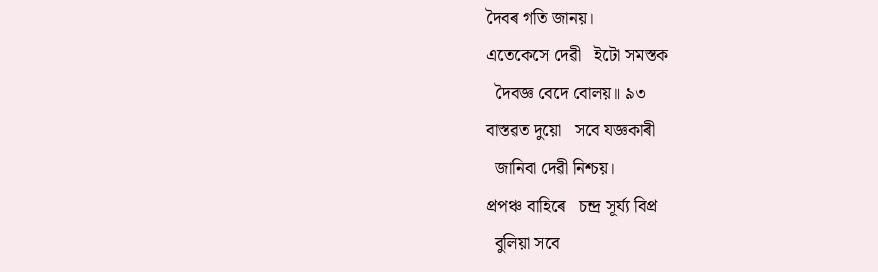দৈবৰ গতি জানয়।
এতেকেসে দেৱী   ইটো সমস্তক
  দৈবজ্ঞ বেদে বোলয়॥ ৯৩
বাস্তৱত দুয়ো   সবে যজ্ঞকাৰী
  জানিবা দেৱী নিশ্চয়।
প্ৰপঞ্চ বাহিৰে   চন্দ্ৰ সূৰ্য্য বিপ্ৰ
  বুলিয়া সবে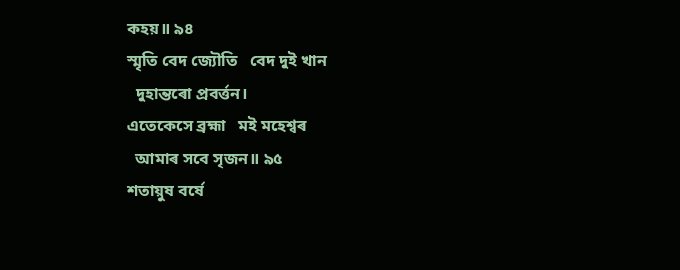কহয়॥ ৯৪
স্মৃতি বেদ জ্যৌতি   বেদ দুই খান
  দুহান্তৰো প্ৰবৰ্ত্তন।
এতেকেসে ব্ৰহ্মা   মই মহেশ্বৰ
  আমাৰ সবে সৃজন॥ ৯৫
শতায়ুষ বৰ্ষে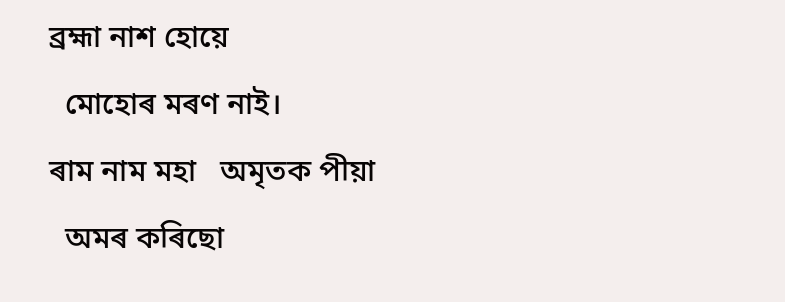ব্ৰহ্মা নাশ হোয়ে
  মোহোৰ মৰণ নাই।
ৰাম নাম মহা   অমৃতক পীয়া
  অমৰ কৰিছো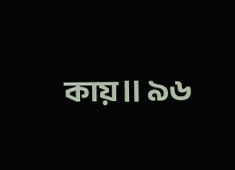কায়॥ ৯৬